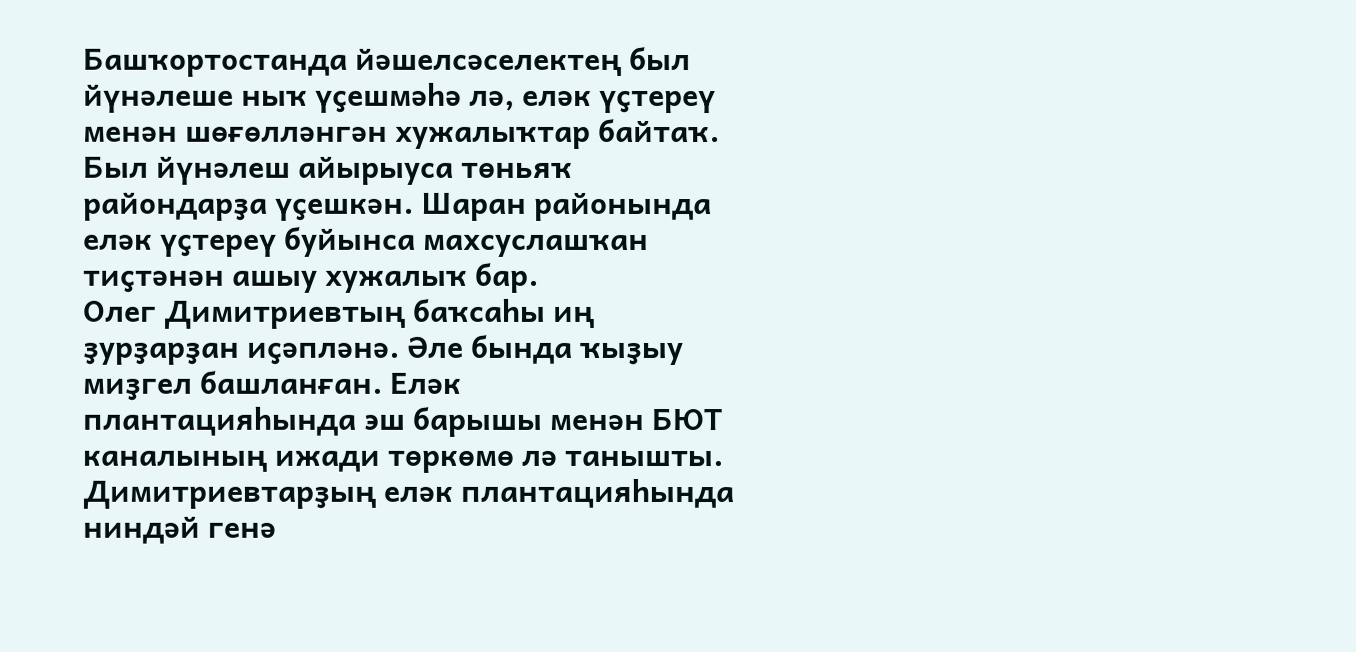Башҡортостанда йәшелсәселектең был йүнәлеше ныҡ үҫешмәһә лә, еләк үҫтереү менән шөғөлләнгән хужалыҡтар байтаҡ. Был йүнәлеш айырыуса төньяҡ райондарҙа үҫешкән. Шаран районында еләк үҫтереү буйынса махсуслашҡан тиҫтәнән ашыу хужалыҡ бар.
Олег Димитриевтың баҡсаһы иң ҙурҙарҙан иҫәпләнә. Әле бында ҡыҙыу миҙгел башланған. Еләк плантацияһында эш барышы менән БЮТ каналының ижади төркөмө лә танышты.
Димитриевтарҙың еләк плантацияһында ниндәй генә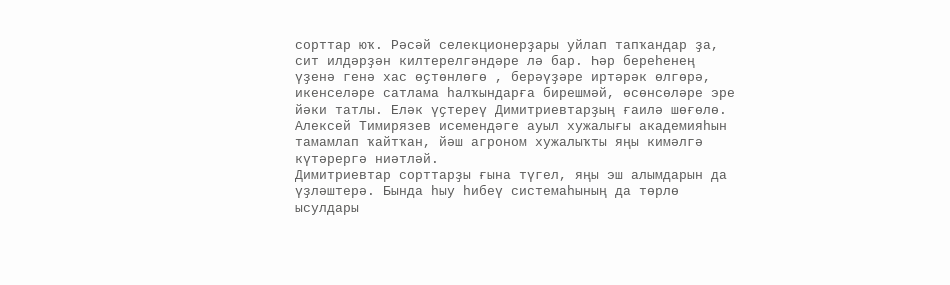сорттар юҡ. Рәсәй селекционерҙары уйлап тапҡандар ҙа, сит илдәрҙән килтерелгәндәре лә бар. Һәр береһенең үҙенә генә хас өҫтөнлөгө , берәүҙәре иртәрәк өлгөрә, икенселәре сатлама һалҡындарға бирешмәй, өсөнсөләре эре йәки татлы. Еләк үҫтереү Димитриевтарҙың ғаилә шөғөлө. Алексей Тимирязев исемендәге ауыл хужалығы академияһын тамамлап ҡайтҡан, йәш агроном хужалыҡты яңы кимәлгә күтәрергә ниәтләй.
Димитриевтар сорттарҙы ғына түгел, яңы эш алымдарын да үҙләштерә. Бында һыу һибеү системаһының да төрлө ысулдары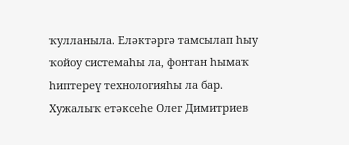ҡулланыла. Еләктәргә тамсылап һыу ҡойоу системаһы ла, фонтан һымаҡ һиптереү технологияһы ла бар. Хужалыҡ етәксеһе Олег Димитриев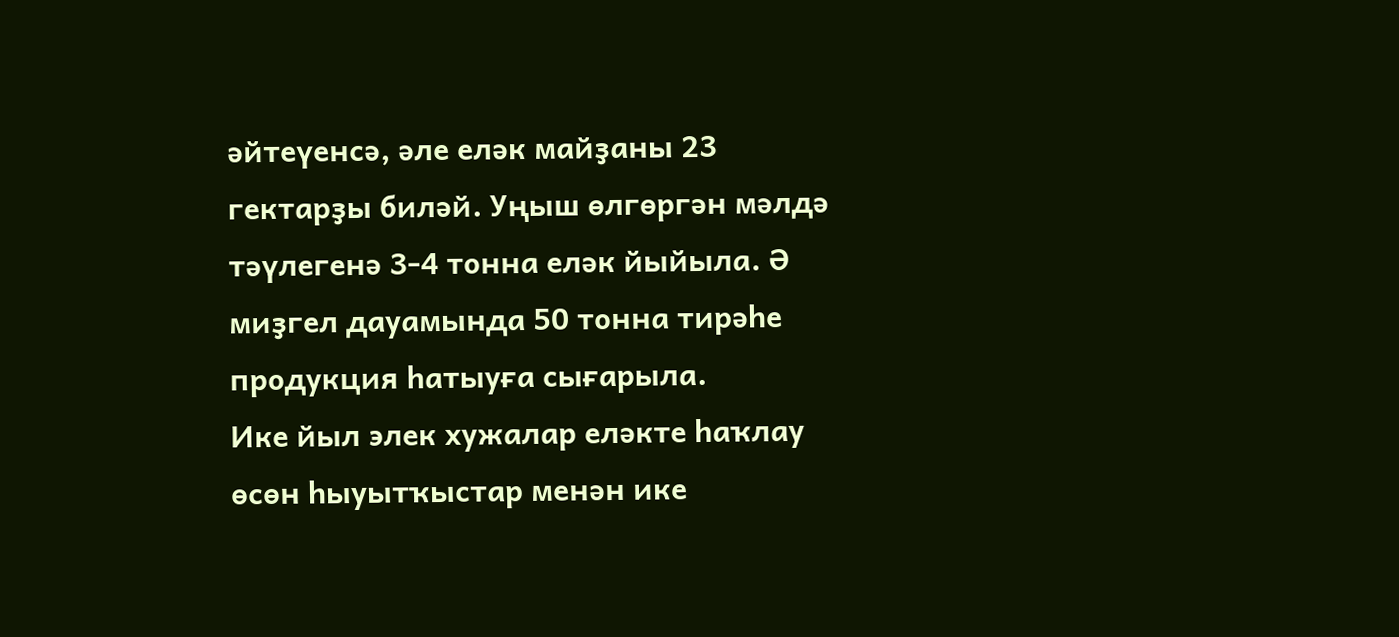әйтеүенсә, әле еләк майҙаны 23 гектарҙы биләй. Уңыш өлгөргән мәлдә тәүлегенә 3-4 тонна еләк йыйыла. Ә миҙгел дауамында 50 тонна тирәһе продукция һатыуға сығарыла.
Ике йыл элек хужалар еләкте һаҡлау өсөн һыуытҡыстар менән ике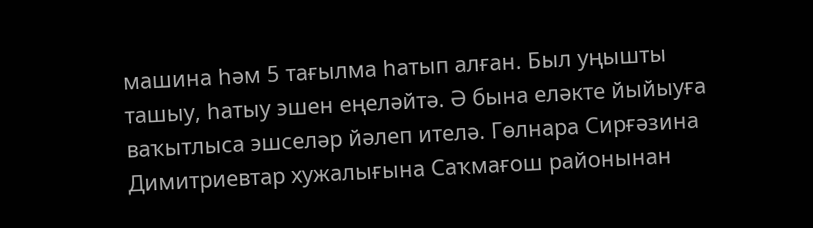машина һәм 5 тағылма һатып алған. Был уңышты ташыу, һатыу эшен еңеләйтә. Ә бына еләкте йыйыуға ваҡытлыса эшселәр йәлеп ителә. Гөлнара Сирғәзина Димитриевтар хужалығына Саҡмағош районынан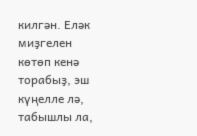килгән. Еләк миҙгелен көтөп кенә торабыҙ, эш күңелле лә, табышлы ла,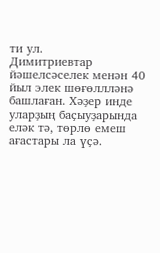ти ул.
Димитриевтар йәшелсәселек менән 40 йыл элек шөғөллләнә башлаған. Хәҙер инде уларҙың баҫыуҙарында еләк тә, төрлө емеш ағастары ла үҫә.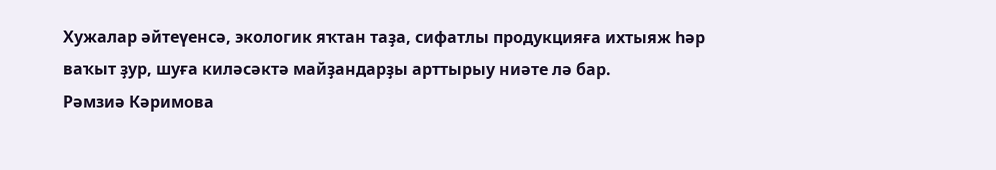Хужалар әйтеүенсә, экологик яҡтан таҙа, сифатлы продукцияға ихтыяж һәр ваҡыт ҙур, шуға киләсәктә майҙандарҙы арттырыу ниәте лә бар.
Рәмзиә Кәримова